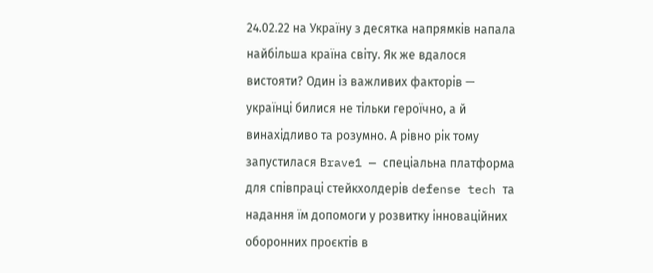24.02.22 на Україну з десятка напрямків напала найбільша країна світу. Як же вдалося вистояти? Один із важливих факторів — українці билися не тільки героїчно, а й винахідливо та розумно. А рівно рік тому запустилася Brave1 — спеціальна платформа для співпраці стейкхолдерів defense tech та надання їм допомоги у розвитку інноваційних оборонних проєктів в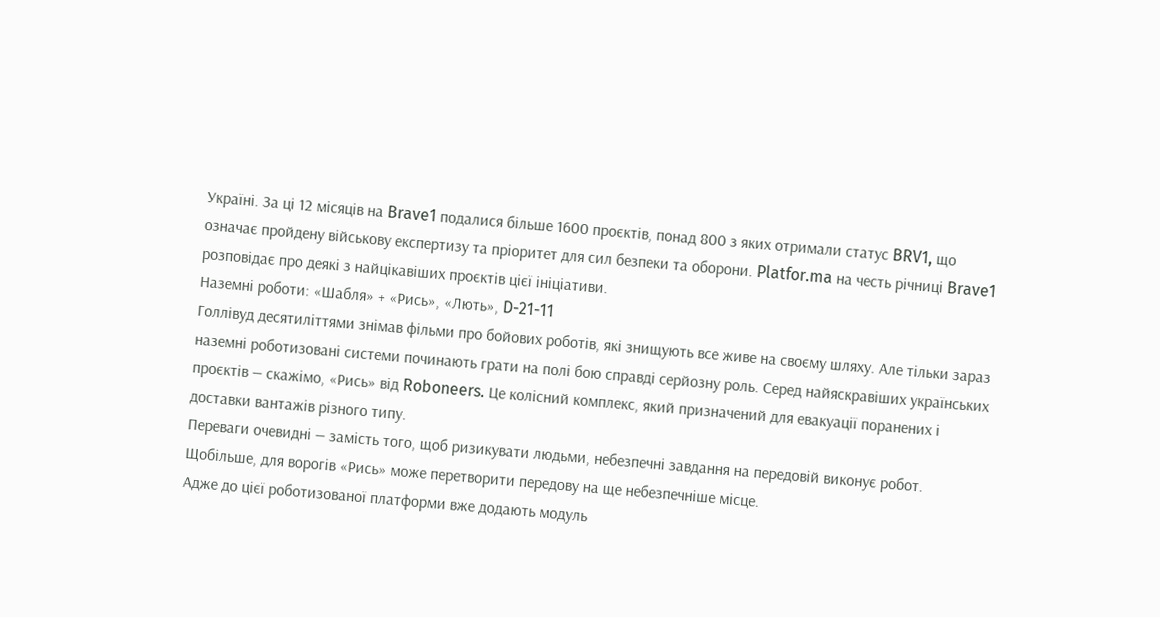Україні. За ці 12 місяців на Brave1 подалися більше 1600 проєктів, понад 800 з яких отримали статус BRV1, що означає пройдену військову експертизу та пріоритет для сил безпеки та оборони. Platfor.ma на честь річниці Brave1 розповідає про деякі з найцікавіших проєктів цієї ініціативи.
Наземні роботи: «Шабля» + «Рись», «Лють», D-21-11
Голлівуд десятиліттями знімав фільми про бойових роботів, які знищують все живе на своєму шляху. Але тільки зараз наземні роботизовані системи починають грати на полі бою справді серйозну роль. Серед найяскравіших українських проєктів — скажімо, «Рись» від Roboneers. Це колісний комплекс, який призначений для евакуації поранених і доставки вантажів різного типу.
Переваги очевидні — замість того, щоб ризикувати людьми, небезпечні завдання на передовій виконує робот. Щобільше, для ворогів «Рись» може перетворити передову на ще небезпечніше місце.
Адже до цієї роботизованої платформи вже додають модуль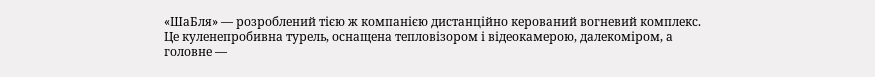«ШаБля» — розроблений тією ж компанією дистанційно керований вогневий комплекс. Це куленепробивна турель, оснащена тепловізором і відеокамерою, далекоміром, а головне —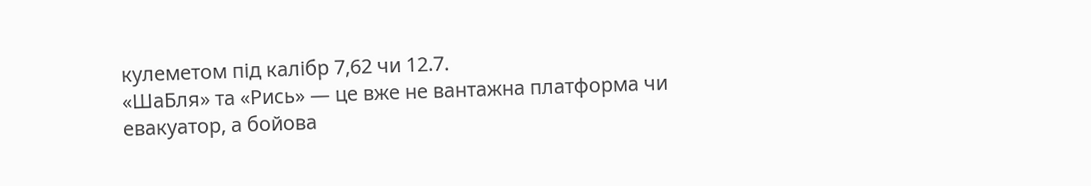кулеметом під калібр 7,62 чи 12.7.
«ШаБля» та «Рись» — це вже не вантажна платформа чи евакуатор, а бойова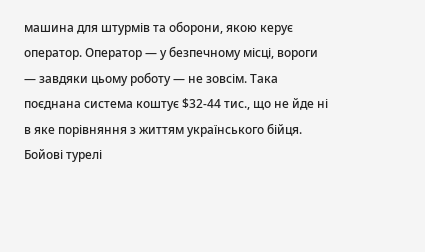машина для штурмів та оборони, якою керує оператор. Оператор — у безпечному місці, вороги — завдяки цьому роботу — не зовсім. Така поєднана система коштує $32-44 тис., що не йде ні в яке порівняння з життям українського бійця. Бойові турелі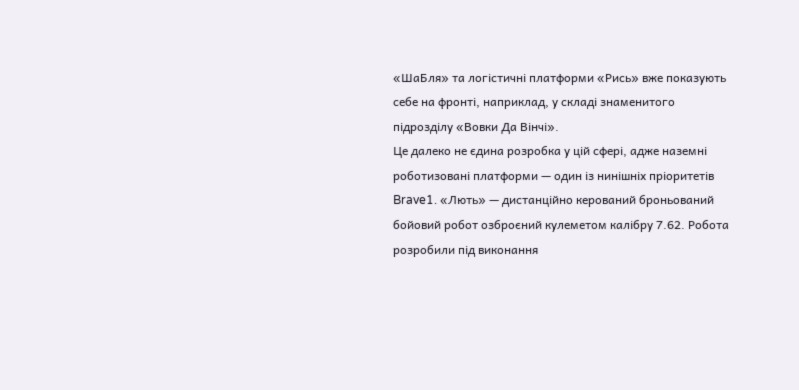«ШаБля» та логістичні платформи «Рись» вже показують себе на фронті, наприклад, у складі знаменитого підрозділу «Вовки Да Вінчі».
Це далеко не єдина розробка у цій сфері, адже наземні роботизовані платформи — один із нинішніх пріоритетів Brave1. «Лють» — дистанційно керований броньований бойовий робот озброєний кулеметом калібру 7.62. Робота розробили під виконання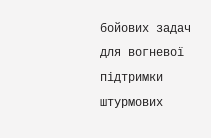бойових задач для вогневої підтримки штурмових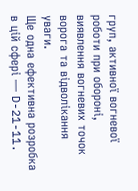груп, активної вогневої роботи при обороні, виявлення вогневих точок ворога та відволікання уваги.
Ще одна ефективна розробка в цій сфері — D-21-11.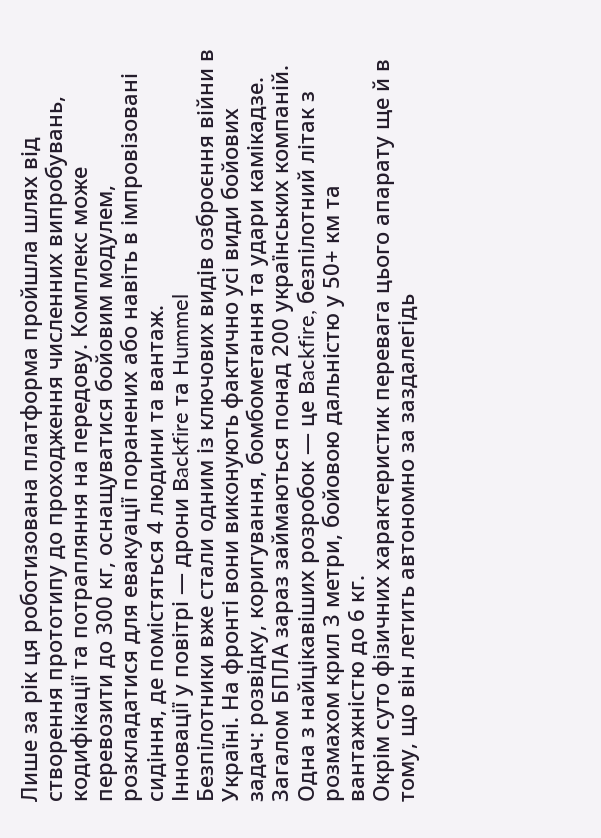Лише за рік ця роботизована платформа пройшла шлях від створення прототипу до проходження численних випробувань, кодифікації та потрапляння на передову. Комплекс може перевозити до 300 кг, оснащуватися бойовим модулем, розкладатися для евакуації поранених або навіть в імпровізовані сидіння, де помістяться 4 людини та вантаж.
Інновації у повітрі — дрони Backfire та Hummel
Безпілотники вже стали одним із ключових видів озброєння війни в Україні. На фронті вони виконують фактично усі види бойових задач: розвідку, коригування, бомбометання та удари камікадзе. Загалом БПЛА зараз займаються понад 200 українських компаній. Одна з найцікавіших розробок — це Backfire, безпілотний літак з розмахом крил 3 метри, бойовою дальністю у 50+ км та вантажністю до 6 кг.
Окрім суто фізичних характеристик перевага цього апарату ще й в тому, що він летить автономно за заздалегідь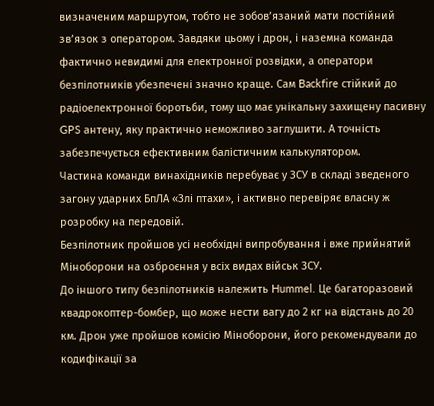визначеним маршрутом, тобто не зобов’язаний мати постійний зв’язок з оператором. Завдяки цьому і дрон, і наземна команда фактично невидимі для електронної розвідки, а оператори безпілотників убезпечені значно краще. Сам Backfire стійкий до радіоелектронної боротьби, тому що має унікальну захищену пасивну GPS антену, яку практично неможливо заглушити. А точність забезпечується ефективним балістичним калькулятором.
Частина команди винахідників перебуває у ЗСУ в складі зведеного загону ударних БпЛА «Злі птахи», і активно перевіряє власну ж розробку на передовій.
Безпілотник пройшов усі необхідні випробування і вже прийнятий Міноборони на озброєння у всіх видах військ ЗСУ.
До іншого типу безпілотників належить Hummel. Це багаторазовий квадрокоптер-бомбер, що може нести вагу до 2 кг на відстань до 20 км. Дрон уже пройшов комісію Міноборони, його рекомендували до кодифікації за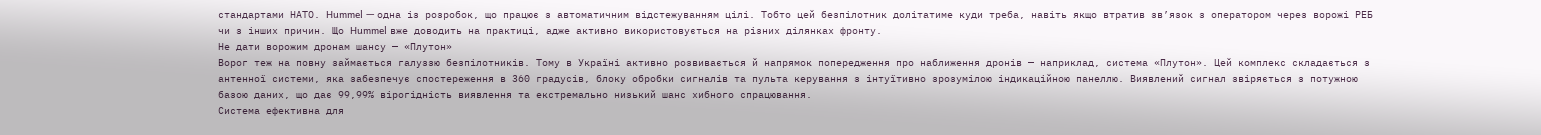стандартами НАТО. Hummel — одна із розробок, що працює з автоматичним відстежуванням цілі. Тобто цей безпілотник долітатиме куди треба, навіть якщо втратив зв’язок з оператором через ворожі РЕБ чи з інших причин. Що Hummel вже доводить на практиці, адже активно використовується на різних ділянках фронту.
Не дати ворожим дронам шансу — «Плутон»
Ворог теж на повну займається галуззю безпілотників. Тому в Україні активно розвивається й напрямок попередження про наближення дронів — наприклад, система «Плутон». Цей комплекс складається з антенної системи, яка забезпечує спостереження в 360 градусів, блоку обробки сигналів та пульта керування з інтуїтивно зрозумілою індикаційною панеллю. Виявлений сигнал звіряється з потужною базою даних, що дає 99,99% вірогідність виявлення та екстремально низький шанс хибного спрацювання.
Система ефективна для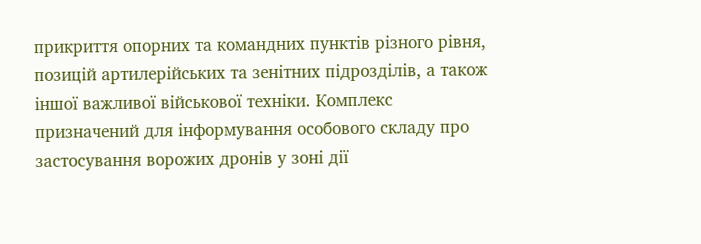прикриття опорних та командних пунктів різного рівня, позицій артилерійських та зенітних підрозділів, а також іншої важливої військової техніки. Комплекс призначений для інформування особового складу про застосування ворожих дронів у зоні дії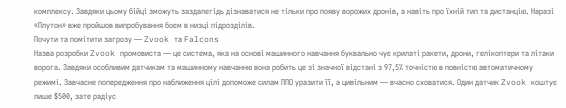комплексу. Завдяки цьому бійці зможуть заздалегідь дізнаватися не тільки про появу ворожих дронів, а навіть про їхній тип та дистанцію. Наразі «Плутон» вже пройшов випробування боєм в низці підрозділів.
Почути та помітити загрозу — Zvook та Falcons
Назва розробки Zvook промовиста — це система, яка на основі машинного навчання буквально чує крилаті ракети, дрони, гелікоптери та літаки ворога. Завдяки особливим датчикам та машинному навчанню вона робить це зі значної відстані з 97,5% точністю в повністю автоматичному режимі. Завчасне попередження про наближення цілі допоможе силам ППО уразити її, а цивільним — вчасно сховатися. Один датчик Zvook коштує лише $500, зате радіус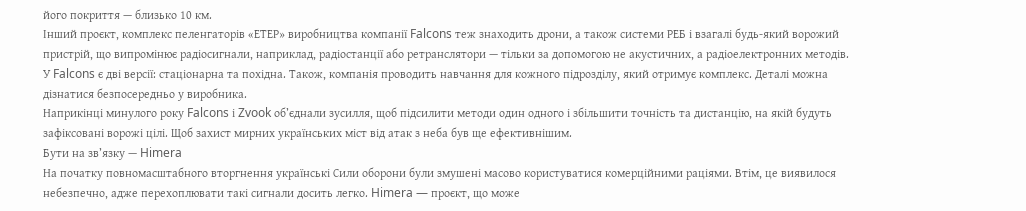його покриття — близько 10 км.
Інший проєкт, комплекс пеленгаторів «ЕТЕР» виробництва компанії Falcons теж знаходить дрони, а також системи РЕБ і взагалі будь-який ворожий пристрій, що випромінює радіосигнали, наприклад, радіостанції або ретранслятори — тільки за допомогою не акустичних, а радіоелектронних методів. У Falcons є дві версії: стаціонарна та похідна. Також, компанія проводить навчання для кожного підрозділу, який отримує комплекс. Деталі можна дізнатися безпосередньо у виробника.
Наприкінці минулого року Falcons і Zvook об’єднали зусилля, щоб підсилити методи один одного і збільшити точність та дистанцію, на якій будуть зафіксовані ворожі цілі. Щоб захист мирних українських міст від атак з неба був ще ефективнішим.
Бути на зв’язку — Himera
На початку повномасштабного вторгнення українські Сили оборони були змушені масово користуватися комерційними раціями. Втім, це виявилося небезпечно, адже перехоплювати такі сигнали досить легко. Himera — проєкт, що може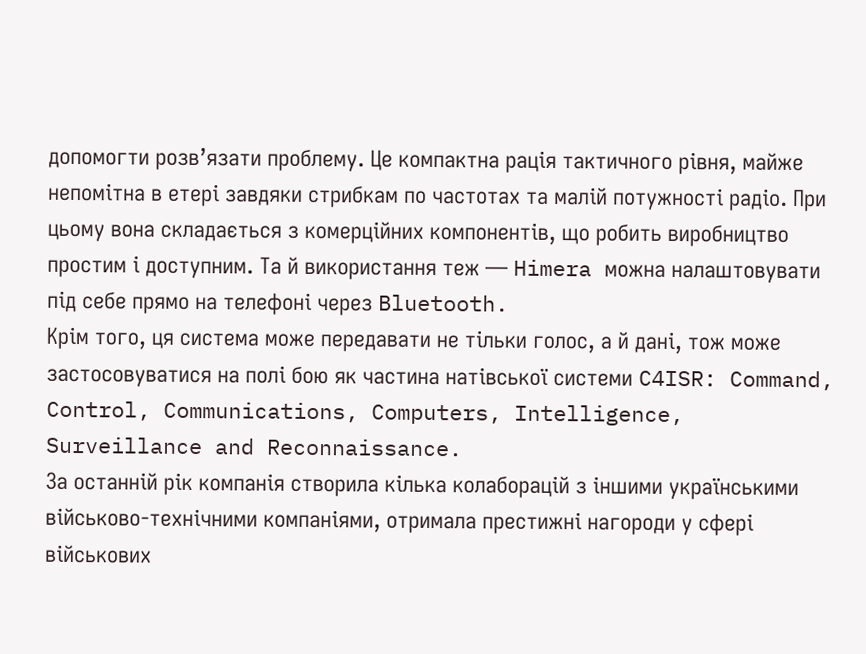допомогти розв’язати проблему. Це компактна рація тактичного рівня, майже непомітна в етері завдяки стрибкам по частотах та малій потужності радіо. При цьому вона складається з комерційних компонентів, що робить виробництво простим і доступним. Та й використання теж — Himera можна налаштовувати під себе прямо на телефоні через Bluetooth.
Крім того, ця система може передавати не тільки голос, а й дані, тож може застосовуватися на полі бою як частина натівської системи C4ISR: Command, Control, Communications, Computers, Intelligence, Surveillance and Reconnaissance.
За останній рік компанія створила кілька колаборацій з іншими українськими військово-технічними компаніями, отримала престижні нагороди у сфері військових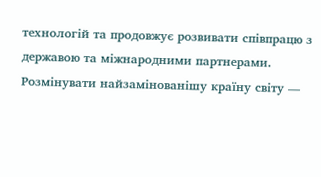технологій та продовжує розвивати співпрацю з державою та міжнародними партнерами.
Розмінувати найзамінованішу країну світу —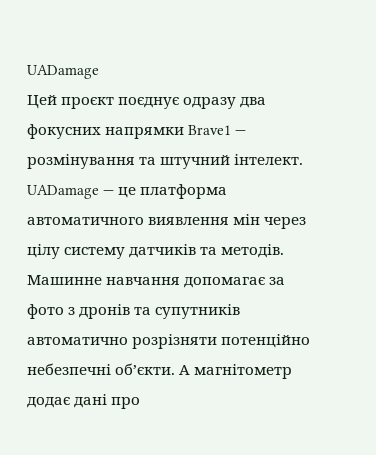UADamage
Цей проєкт поєднує одразу два фокусних напрямки Brave1 — розмінування та штучний інтелект. UADamage — це платформа автоматичного виявлення мін через цілу систему датчиків та методів.
Машинне навчання допомагає за фото з дронів та супутників автоматично розрізняти потенційно небезпечні об’єкти. А магнітометр додає дані про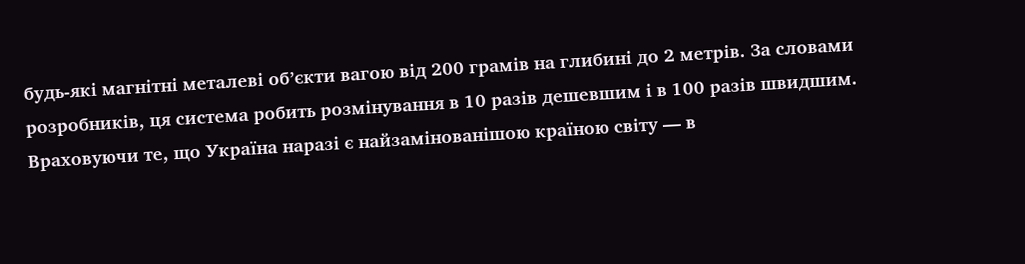будь-які магнітні металеві об’єкти вагою від 200 грамів на глибині до 2 метрів. За словами розробників, ця система робить розмінування в 10 разів дешевшим і в 100 разів швидшим. Враховуючи те, що Україна наразі є найзамінованішою країною світу — в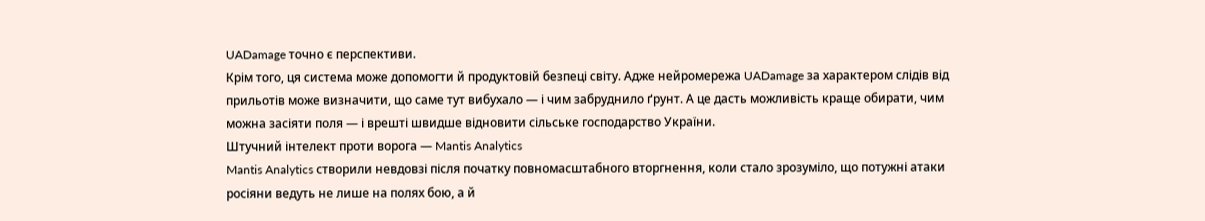UADamage точно є перспективи.
Крім того, ця система може допомогти й продуктовій безпеці світу. Адже нейромережа UADamage за характером слідів від прильотів може визначити, що саме тут вибухало — і чим забруднило ґрунт. А це дасть можливість краще обирати, чим можна засіяти поля — і врешті швидше відновити сільське господарство України.
Штучний інтелект проти ворога — Mantis Analytics
Mantis Analytics створили невдовзі після початку повномасштабного вторгнення, коли стало зрозуміло, що потужні атаки росіяни ведуть не лише на полях бою, а й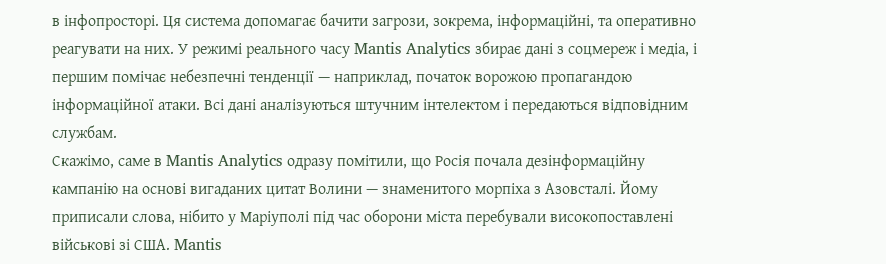в інфопросторі. Ця система допомагає бачити загрози, зокрема, інформаційні, та оперативно реагувати на них. У режимі реального часу Mantis Analytics збирає дані з соцмереж і медіа, і першим помічає небезпечні тенденції — наприклад, початок ворожою пропагандою інформаційної атаки. Всі дані аналізуються штучним інтелектом і передаються відповідним службам.
Скажімо, саме в Mantis Analytics одразу помітили, що Росія почала дезінформаційну кампанію на основі вигаданих цитат Волини — знаменитого морпіха з Азовсталі. Йому приписали слова, нібито у Маріуполі під час оборони міста перебували високопоставлені військові зі США. Mantis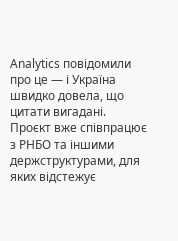Analytics повідомили про це — і Україна швидко довела, що цитати вигадані.
Проєкт вже співпрацює з РНБО та іншими держструктурами, для яких відстежує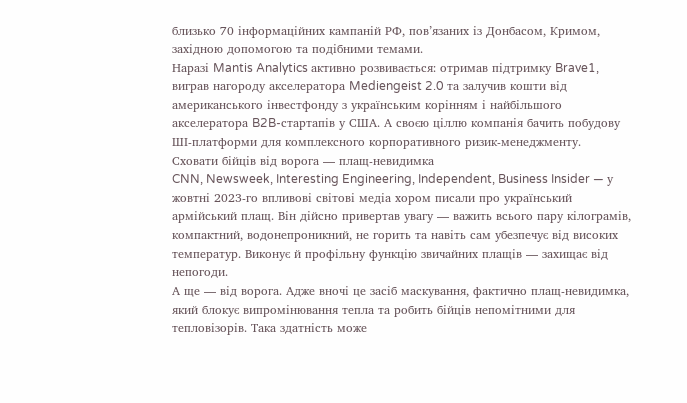близько 70 інформаційних кампаній РФ, пов’язаних із Донбасом, Кримом, західною допомогою та подібними темами.
Наразі Mantis Analytics активно розвивається: отримав підтримку Brave1, виграв нагороду акселератора Mediengeist 2.0 та залучив кошти від американського інвестфонду з українським корінням і найбільшого акселератора B2B-стартапів у США. А своєю ціллю компанія бачить побудову ШІ-платформи для комплексного корпоративного ризик-менеджменту.
Сховати бійців від ворога — плащ-невидимка
CNN, Newsweek, Interesting Engineering, Independent, Business Insider — у жовтні 2023-го впливові світові медіа хором писали про український армійський плащ. Він дійсно привертав увагу — важить всього пару кілограмів, компактний, водонепроникний, не горить та навіть сам убезпечує від високих температур. Виконує й профільну функцію звичайних плащів — захищає від непогоди.
А ще — від ворога. Адже вночі це засіб маскування, фактично плащ-невидимка, який блокує випромінювання тепла та робить бійців непомітними для тепловізорів. Така здатність може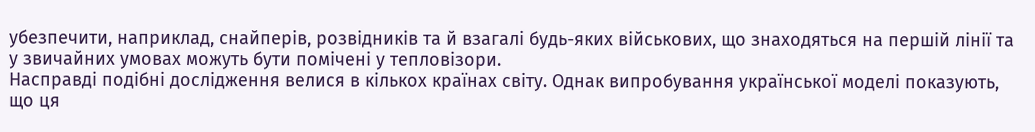убезпечити, наприклад, снайперів, розвідників та й взагалі будь-яких військових, що знаходяться на першій лінії та у звичайних умовах можуть бути помічені у тепловізори.
Насправді подібні дослідження велися в кількох країнах світу. Однак випробування української моделі показують, що ця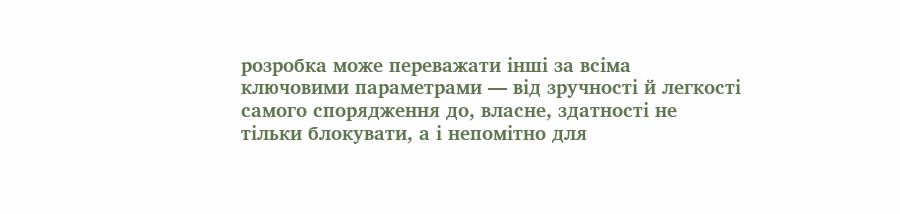розробка може переважати інші за всіма ключовими параметрами — від зручності й легкості самого спорядження до, власне, здатності не тільки блокувати, а і непомітно для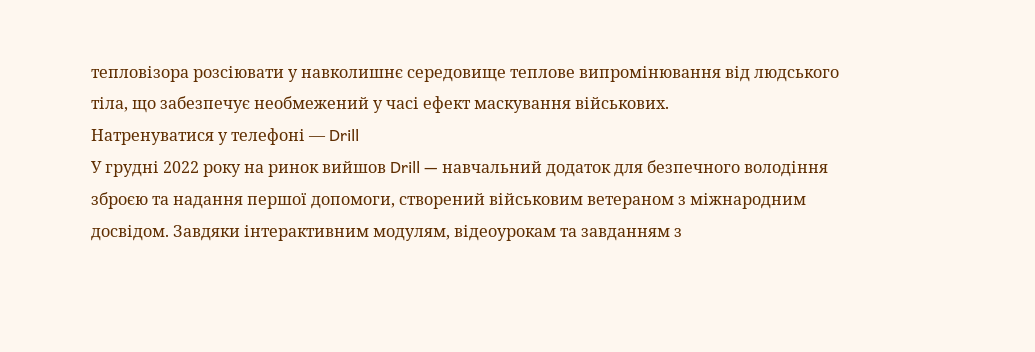тепловізора розсіювати у навколишнє середовище теплове випромінювання від людського тіла, що забезпечує необмежений у часі ефект маскування військових.
Натренуватися у телефоні — Drill
У грудні 2022 року на ринок вийшов Drill — навчальний додаток для безпечного володіння зброєю та надання першої допомоги, створений військовим ветераном з міжнародним досвідом. Завдяки інтерактивним модулям, відеоурокам та завданням з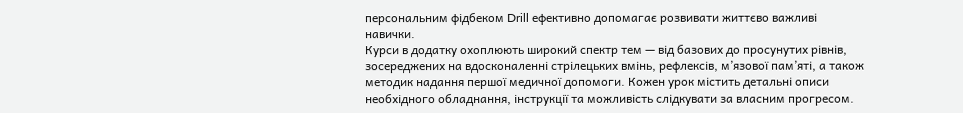персональним фідбеком Drill ефективно допомагає розвивати життєво важливі навички.
Курси в додатку охоплюють широкий спектр тем — від базових до просунутих рівнів, зосереджених на вдосконаленні стрілецьких вмінь, рефлексів, м’язової пам’яті, а також методик надання першої медичної допомоги. Кожен урок містить детальні описи необхідного обладнання, інструкції та можливість слідкувати за власним прогресом.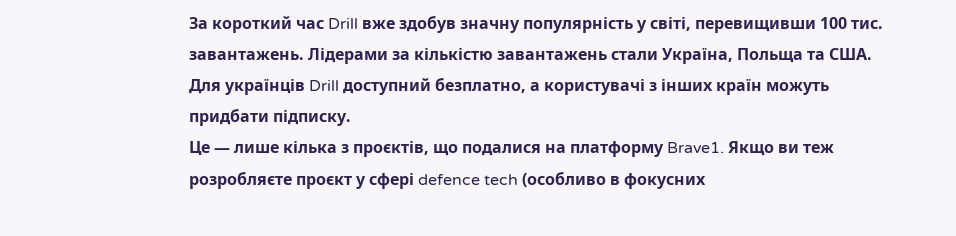За короткий час Drill вже здобув значну популярність у світі, перевищивши 100 тис. завантажень. Лідерами за кількістю завантажень стали Україна, Польща та США. Для українців Drill доступний безплатно, а користувачі з інших країн можуть придбати підписку.
Це — лише кілька з проєктів, що подалися на платформу Brave1. Якщо ви теж розробляєте проєкт у сфері defence tech (особливо в фокусних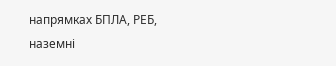напрямках БПЛА, РЕБ, наземні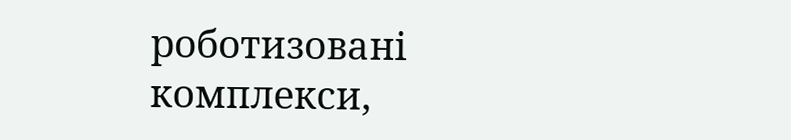роботизовані комплекси,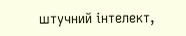штучний інтелект,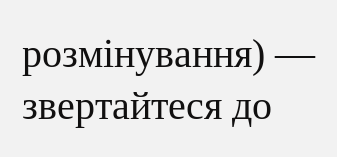розмінування) — звертайтеся до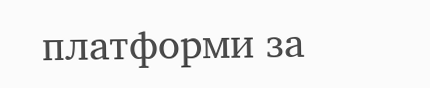платформи за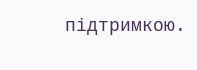підтримкою.